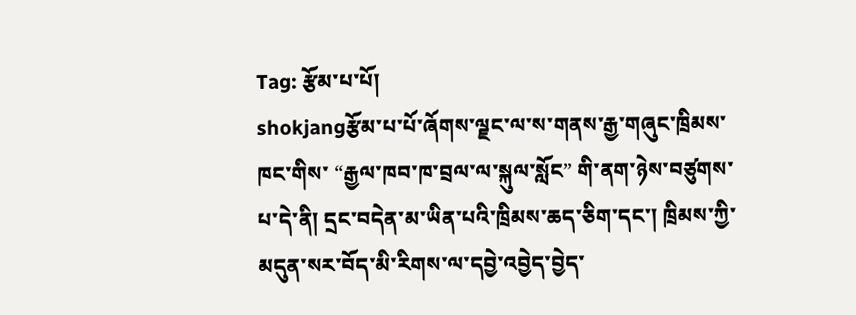Tag: རྩོམ་པ་པོ།
shokjangརྩོམ་པ་པོ་ཞོགས་ལྗང་ལ་ས་གནས་རྒྱ་གཞུང་ཁྲིམས་ཁང་གིས་ “རྒྱལ་ཁབ་ཁ་བྲལ་ལ་སྐུལ་སློང” གི་ནག་ཉེས་བཙུགས་པ་དེ་ནི། དྲང་བདེན་མ་ཡིན་པའི་ཁྲིམས་ཆད་ཅིག་དང་། ཁྲིམས་ཀྱི་མདུན་སར་བོད་མི་རིགས་ལ་དབྱེ་འབྱེད་བྱེད་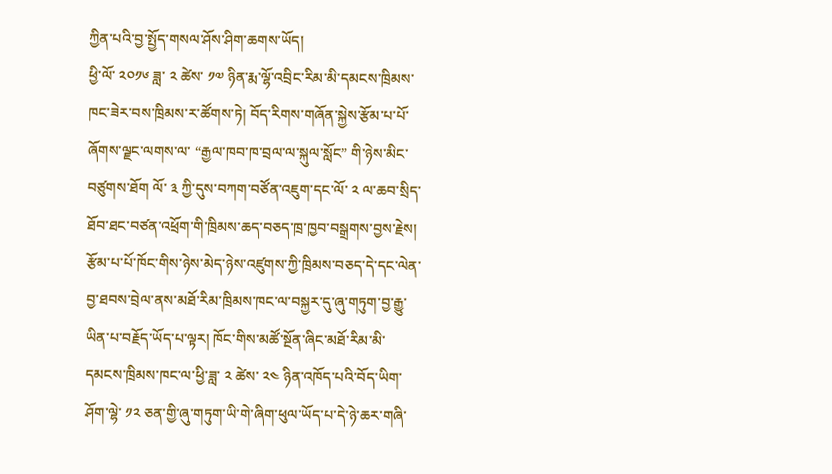ཀྱིན་པའི་བྱ་སྤྱོད་གསལ་ཤོས་ཤིག་ཆགས་ཡོད།
ཕྱི་ལོ་ ༢༠༡༦ ཟླ་ ༢ ཚེས་ ༡༧ ཉིན་རྨ་ལྷོ་འབྲིང་རིམ་མི་དམངས་ཁྲིམས་ཁང་ཟེར་བས་ཁྲིམས་ར་ཚོགས་ཏེ། བོད་རིགས་གཞོན་སྐྱེས་རྩོམ་པ་པོ་ཞོགས་ལྗང་ལགས་ལ་ “རྒྱལ་ཁབ་ཁ་བྲལ་ལ་སྐུལ་སློང” གི་ཉེས་མིང་བཙུགས་ཐོག ལོ་ ༣ ཀྱི་དུས་བཀག་བཙོན་འཇུག་དང་ལོ་ ༢ ལ་ཆབ་སྲིད་ཐོབ་ཐང་བཙན་འཕྲོག་གི་ཁྲིམས་ཆད་བཅད་ཁྲ་ཁྱབ་བསྒྲགས་བྱས་རྗེས། རྩོམ་པ་པོ་ཁོང་གིས་ཉེས་མེད་ཉེས་འཛུགས་ཀྱི་ཁྲིམས་བཅད་དེ་དང་ལེན་བྱ་ཐབས་བྲེལ་ནས་མཐོ་རིམ་ཁྲིམས་ཁང་ལ་བསྐྱར་དུ་ཞུ་གཏུག་བྱ་རྒྱུ་ཡིན་པ་བརྗོད་ཡོད་པ་ལྟར། ཁོང་གིས་མཚོ་སྔོན་ཞིང་མཐོ་རིམ་མི་དམངས་ཁྲིམས་ཁང་ལ་ཕྱི་ཟླ་ ༢ ཚེས་ ༢༤ ཉིན་འཁོད་པའི་བོད་ཡིག་ཤོག་ལྷེ་ ༡༢ ཅན་གྱི་ཞུ་གཏུག་ཡི་གེ་ཞིག་ཕུལ་ཡོད་པ་དེ་ཉེ་ཆར་གཞི་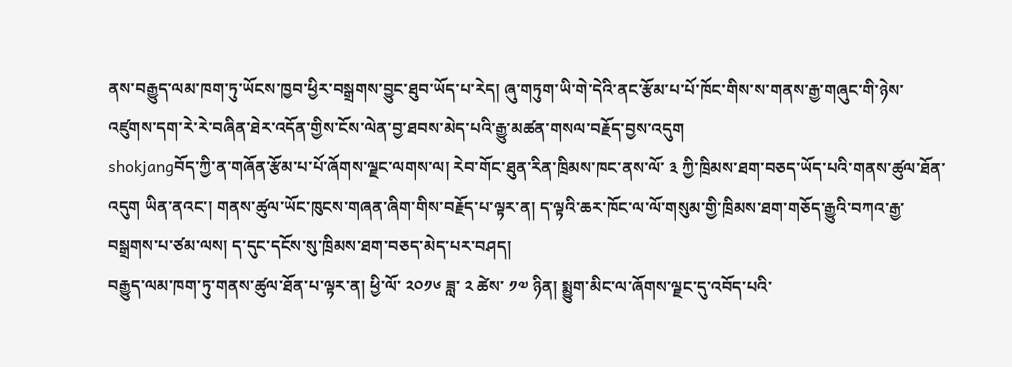ནས་བརྒྱུད་ལམ་ཁག་ཏུ་ཡོངས་ཁྱབ་ཕྱིར་བསྒྲགས་བྱུང་ཐུབ་ཡོད་པ་རེད། ཞུ་གཏུག་ཡི་གེ་དེའི་ནང་རྩོམ་པ་པོ་ཁོང་གིས་ས་གནས་རྒྱ་གཞུང་གི་ཉེས་འཛུགས་དག་རེ་རེ་བཞིན་ཐེར་འདོན་གྱིས་ངོས་ལེན་བྱ་ཐབས་མེད་པའི་རྒྱུ་མཚན་གསལ་བརྗོད་བྱས་འདུག
shokjangབོད་ཀྱི་ན་གཞོན་རྩོམ་པ་པོ་ཞོགས་ལྗང་ལགས་ལ། རེབ་གོང་ཐུན་རིན་ཁྲིམས་ཁང་ནས་ལོ་ ༣ ཀྱི་ཁྲིམས་ཐག་བཅད་ཡོད་པའི་གནས་ཚུལ་ཐོན་འདུག ཡིན་ནའང་། གནས་ཚུལ་ཡོང་ཁུངས་གཞན་ཞིག་གིས་བརྗོད་པ་ལྟར་ན། ད་ལྟའི་ཆར་ཁོང་ལ་ལོ་གསུམ་གྱི་ཁྲིམས་ཐག་གཅོད་རྒྱུའི་བཀའ་རྒྱ་བསྒྲགས་པ་ཙམ་ལས། ད་དུང་དངོས་སུ་ཁྲིམས་ཐག་བཅད་མེད་པར་བཤད།
བརྒྱུད་ལམ་ཁག་ཏུ་གནས་ཚུལ་ཐོན་པ་ལྟར་ན། ཕྱི་ལོ་ ༢༠༡༦ ཟླ་ ༢ ཚེས་ ༡༧ ཉིན། སྨྱུག་མིང་ལ་ཞོགས་ལྗང་དུ་འབོད་པའི་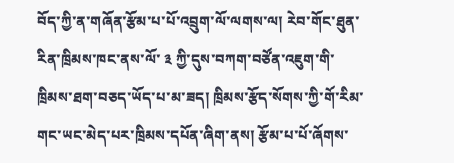བོད་ཀྱི་ན་གཞོན་རྩོམ་པ་པོ་འབྲུག་ལོ་ལགས་ལ། རེབ་གོང་ཐུན་རིན་ཁྲིམས་ཁང་ནས་ལོ་ ༣ ཀྱི་དུས་བཀག་བཙོན་འཇུག་གི་ཁྲིམས་ཐག་བཅད་ཡོད་པ་མ་ཟད། ཁྲིམས་རྩོད་སོགས་ཀྱི་གོ་རིམ་གང་ཡང་མེད་པར་ཁྲིམས་དཔོན་ཞིག་ནས། རྩོམ་པ་པོ་ཞོགས་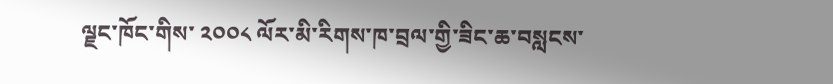ལྗང་ཁོང་གིས་ ༢༠༠༨ ལོར་མི་རིགས་ཁ་བྲལ་གྱི་ཟིང་ཆ་བསླངས་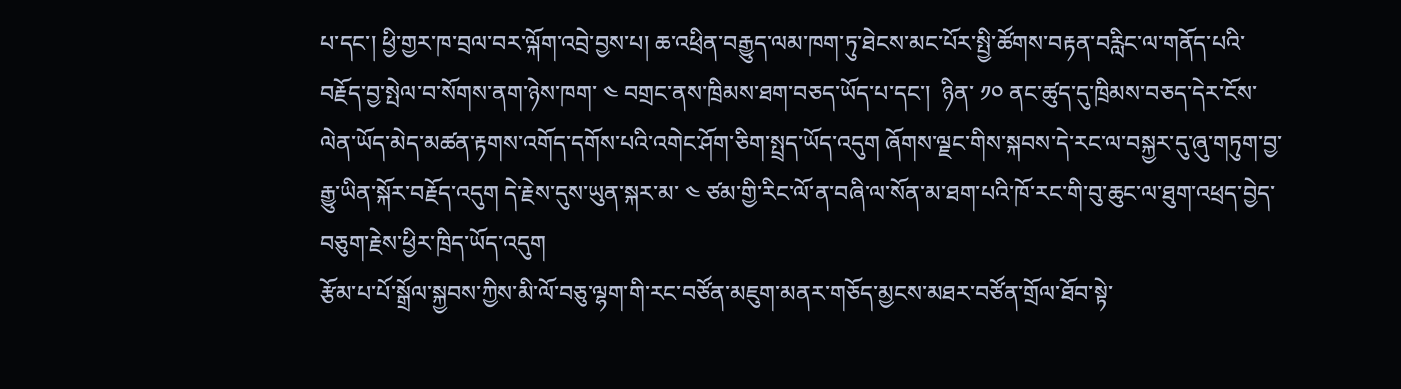པ་དང་། ཕྱི་གྱར་ཁ་བྲལ་བར་ལྐོག་འབྲེ་བྱས་པ། ཆ་འཕྲིན་བརྒྱུད་ལམ་ཁག་ཏུ་ཐེངས་མང་པོར་སྤྱི་ཚོགས་བརྟན་བརླིང་ལ་གནོད་པའི་བརྗོད་བྱ་སྤེལ་བ་སོགས་ནག་ཉེས་ཁག་ ༤ བགྲང་ནས་ཁྲིམས་ཐག་བཅད་ཡོད་པ་དང་།  ཉིན་ ༡༠ ནང་ཚུད་དུ་ཁྲིམས་བཅད་དེར་ངོས་ལེན་ཡོད་མེད་མཚན་རྟགས་འགོད་དགོས་པའི་འགེང་ཤོག་ཅིག་སྤྲད་ཡོད་འདུག ཞོགས་ལྗང་གིས་སྐབས་དེ་རང་ལ་བསྐྱར་དུ་ཞུ་གཏུག་བྱ་རྒྱུ་ཡིན་སྐོར་བརྗོད་འདུག དེ་རྗེས་དུས་ཡུན་སྐར་མ་ ༤ ཙམ་གྱི་རིང་ལོ་ན་བཞི་ལ་སོན་མ་ཐག་པའི་ཁོ་རང་གི་བུ་ཆུང་ལ་ཐུག་འཕྲད་བྱེད་བཅུག་རྗེས་ཕྱིར་ཁྲིད་ཡོད་འདུག
རྩོམ་པ་པོ་སྒྲོལ་སྐྱབས་ཀྱིས་མི་ལོ་བཅུ་ལྷག་གི་རང་བཙོན་མཇུག་མནར་གཅོད་མྱངས་མཐར་བཙོན་གྲོལ་ཐོབ་སྟེ་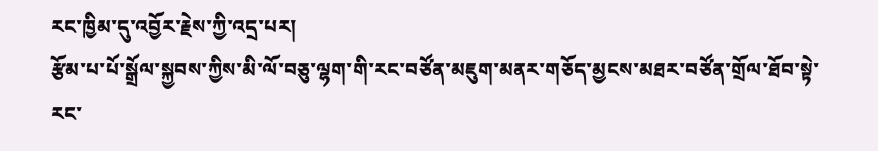རང་ཁྱིམ་དུ་འབྱོར་རྗེས་ཀྱི་འདྲ་པར།
རྩོམ་པ་པོ་སྒྲོལ་སྐྱབས་ཀྱིས་མི་ལོ་བཅུ་ལྷག་གི་རང་བཙོན་མཇུག་མནར་གཅོད་མྱངས་མཐར་བཙོན་གྲོལ་ཐོབ་སྟེ་རང་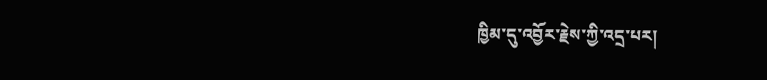ཁྱིམ་དུ་འབྱོར་རྗེས་ཀྱི་འདྲ་པར།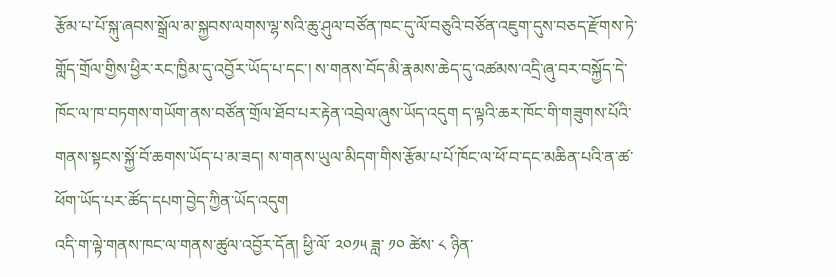རྩོམ་པ་པོ་སྐུ་ཞབས་སྒྲོལ་མ་སྐྱབས་ལགས་ལྷ་སའི་ཆུ་ཤུལ་བཙོན་ཁང་དུ་ལོ་བཅུའི་བཙོན་འཇུག་དུས་བཅད་རྫོགས་ཏེ་གློད་གྲོལ་གྱིས་ཕྱིར་རང་ཁྱིམ་དུ་འབྱོར་ཡོད་པ་དང་། ས་གནས་བོད་མི་རྣམས་ཆེད་དུ་འཚམས་འདྲི་ཞུ་བར་བསྐྱོད་དེ་ཁོང་ལ་ཁ་བཏགས་གཡོག་ནས་བཙོན་གྲོལ་ཐོབ་པར་རྟེན་འབྲེལ་ཞུས་ཡོད་འདུག ད་ལྟའི་ཆར་ཁོང་གི་གཟུགས་པོའི་གནས་སྟངས་སྐྱོ་བོ་ཆགས་ཡོད་པ་མ་ཟད། ས་གནས་ཡུལ་མིདག་གིས་རྩོམ་པ་པོ་ཁོང་ལ་ཕོ་བ་དང་མཆིན་པའི་ན་ཚ་ཕོག་ཡོད་པར་ཚོད་དཔག་བྱེད་ཀྱིན་ཡོད་འདུག
འདི་ག་ལྟེ་གནས་ཁང་ལ་གནས་ཚུལ་འབྱོར་དོན། ཕྱི་ལོ་ ༢༠༡༥ ཟླ་ ༡༠ ཚེས་ ༨ ཉིན་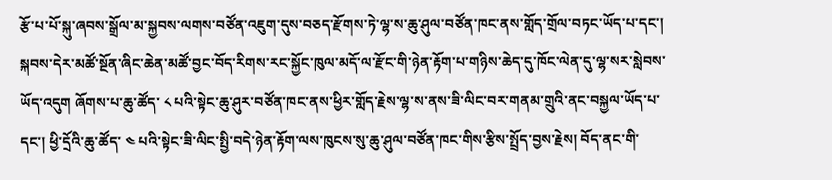རྩོ་པ་པོ་སྐུ་ཞབས་སྒྲོལ་མ་སྐྱབས་ལགས་བཙོན་འཇུག་དུས་བཅད་རྫོགས་ཏེ་ལྷ་ས་ཆུ་ཤུལ་བཙོན་ཁང་ནས་གློད་གྲོལ་བཏང་ཡོད་པ་དང་། སྐབས་དེར་མཚོ་སྔོན་ཞིང་ཆེན་མཚོ་བྱང་བོད་རིགས་རང་སྐྱོང་ཁུལ་མདོ་ལ་རྫོང་གི་ཉེན་རྟོག་པ་གཉིས་ཆེད་དུ་ཁོང་ལེན་དུ་ལྷ་སར་སླེབས་ཡོད་འདུག ཞོགས་པ་ཆུ་ཚོད་ ༨ པའི་སྟེང་ཆུ་ཤུར་བཙོན་ཁང་ནས་ཕྱིར་གློད་རྗེས་ལྷ་ས་ནས་ཟི་ལིང་བར་གནམ་གྲུའི་ནང་བསྐྱལ་ཡོད་པ་དང་། ཕྱི་དྲོའི་ཆུ་ཚོད་ ༤ པའི་སྟེང་ཟི་ལིང་སྤྱི་བདེ་ཉེན་རྟོག་ལས་ཁུངས་སུ་ཆུ་ཤུལ་བཙོན་ཁང་གིས་རྩིས་སྤྲོད་བྱས་རྗེས། བོད་ནང་གི་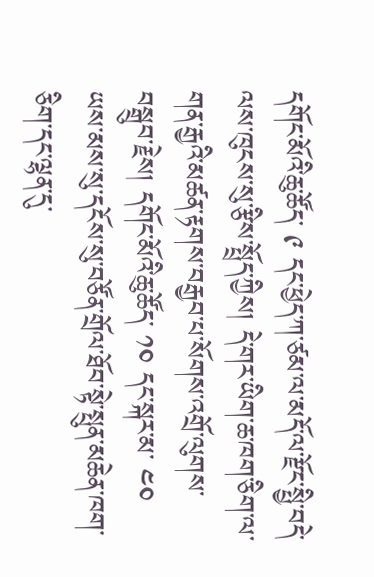དགོང་མོའི་ཆུ་ཚོད་ ༩ དང་ཕྱེད་ཀ་ཙམ་ལ་མདོ་ལ་རྫོང་སྤྱི་བདེ་ལས་ཁུངས་སུ་རྩིས་སྤྲོད་ཀྱིས། དེ་གར་ཡིག་ཆ་ཁག་ཅིག་ལ་གན་རྒྱའི་མཚན་རྟགས་བརྒྱབ་པ་སོགས་འགྲོ་ལུགས་བསྒྲུབ་རྗེས། དགོང་མོའི་ཆུ་ཚོད་ ༡༠ དང་སྐར་མ་ ༤༠ ཡས་མས་སུ་དངོས་སུ་བཙོན་གྲོལ་ཐོབ་སྟེ་སྤུན་མཆེན་ཁག་ཅིག་དང་ལྷན་དུ་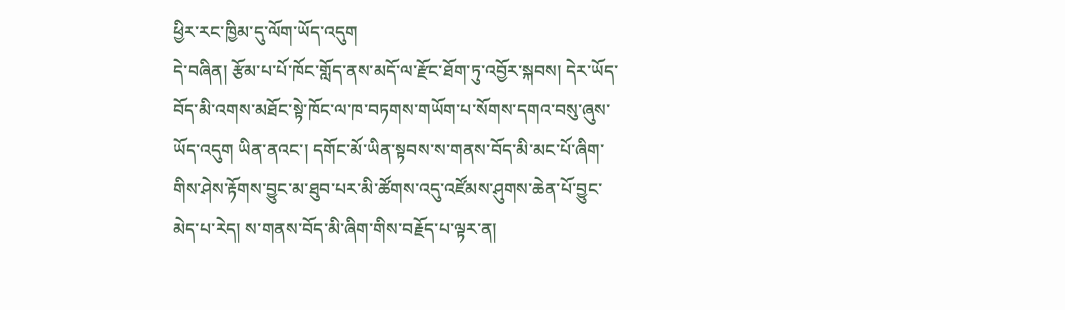ཕྱིར་རང་ཁྱིམ་དུ་ལོག་ཡོད་འདུག
དེ་བཞིན། རྩོམ་པ་པོ་ཁོང་གློད་ནས་མདོ་ལ་རྫོང་ཐོག་ཏུ་འབྱོར་སྐབས། དེར་ཡོད་བོད་མི་འགས་མཐོང་སྟེ་ཁོང་ལ་ཁ་བཏགས་གཡོག་པ་སོགས་དགའ་བསུ་ཞུས་ཡོད་འདུག ཡིན་ནའང་། དགོང་མོ་ཡིན་སྟབས་ས་གནས་བོད་མི་མང་པོ་ཞིག་གིས་ཤེས་རྟོགས་བྱུང་མ་ཐུབ་པར་མི་ཚོགས་འདུ་འཛོམས་ཤུགས་ཆེན་པོ་བྱུང་མེད་པ་རེད། ས་གནས་བོད་མི་ཞིག་གིས་བརྗོད་པ་ལྟར་ན།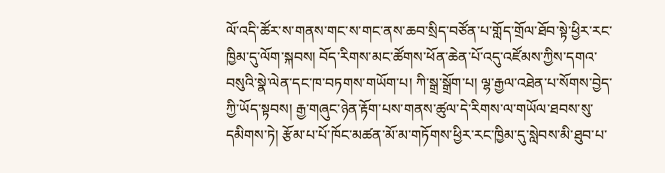ལོ་འདི་ཚོར་ས་གནས་གང་ས་གང་ནས་ཆབ་སྲིད་བཙོན་པ་གློད་གྲོལ་ཐོབ་སྟེ་ཕྱིར་རང་ཁྱིམ་དུ་ལོག་སྐབས། བོད་རིགས་མང་ཚོགས་ཕོན་ཆེན་པོ་འདུ་འཛོམས་ཀྱིས་དགའ་བསུའི་སྣེ་ལེན་དང་ཁ་བཏགས་གཡོག་པ། ཀི་སྒྲ་སྒྲོག་པ། ལྷ་རྒྱལ་འཐེན་པ་སོགས་བྱེད་ཀྱི་ཡོད་སྟབས། རྒྱ་གཞུང་ཉེན་རྟོག་པས་གནས་ཚུལ་དེ་རིགས་ལ་གཡོལ་ཐབས་སུ་དམིགས་ཏེ། རྩོམ་པ་པོ་ཁོང་མཚན་མོ་མ་གཏོགས་ཕྱིར་རང་ཁྱིམ་དུ་སླེབས་མི་ཐུབ་པ་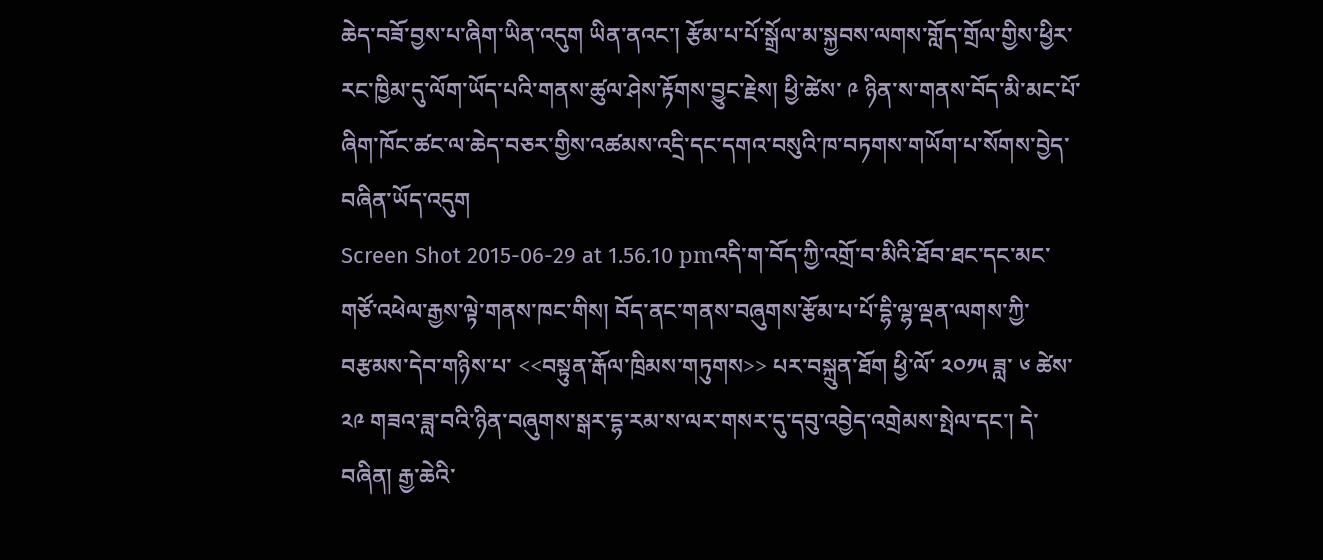ཆེད་བཟོ་བྱས་པ་ཞིག་ཡིན་འདུག ཡིན་ནའང་། རྩོམ་པ་པོ་སྒྲོལ་མ་སྐྱབས་ལགས་གློད་གྲོལ་གྱིས་ཕྱིར་རང་ཁྱིམ་དུ་ལོག་ཡོད་པའི་གནས་ཚུལ་ཤེས་རྟོགས་བྱུང་རྗེས། ཕྱི་ཚེས་ ༩ ཉིན་ས་གནས་བོད་མི་མང་པོ་ཞིག་ཁོང་ཚང་ལ་ཆེད་བཅར་གྱིས་འཚམས་འདྲི་དང་དགའ་བསུའི་ཁ་བཏགས་གཡོག་པ་སོགས་བྱེད་བཞིན་ཡོད་འདུག
Screen Shot 2015-06-29 at 1.56.10 pmའདི་ག་བོད་ཀྱི་འགྲོ་བ་མིའི་ཐོབ་ཐང་དང་མང་གཙོ་འཕེལ་རྒྱས་ལྟེ་གནས་ཁང་གིས། བོད་ནང་གནས་བཞུགས་རྩོམ་པ་པོ་དྷི་ལྷ་ལྡན་ལགས་ཀྱི་བརྩམས་དེབ་གཉིས་པ་ <<བསྟུན་རྒོལ་ཁྲིམས་གཏུགས>> པར་བསྐྲུན་ཐོག ཕྱི་ལོ་ ༢༠༡༥ ཟླ་ ༦ ཚེས་ ༢༩ གཟའ་ཟླ་བའི་ཉིན་བཞུགས་སྒར་དྷ་རམ་ས་ལར་གསར་དུ་དབུ་འབྱེད་འགྲེམས་སྤེལ་དང་། དེ་བཞིན། རྒྱ་ཆེའི་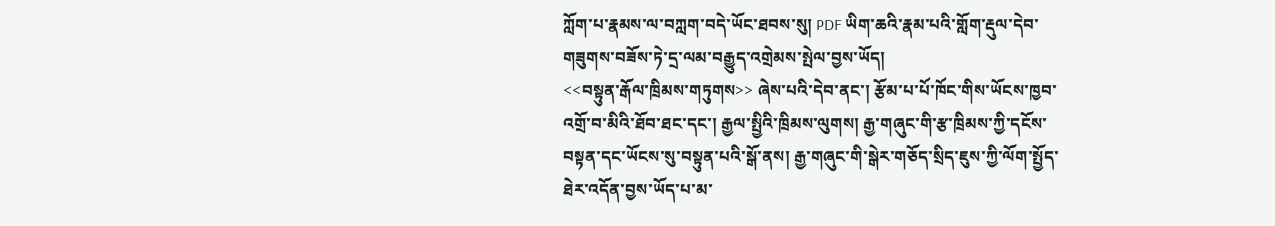ཀློག་པ་རྣམས་ལ་བཀླག་བདེ་ཡོང་ཐབས་སུ། PDF ཡིག་ཆའི་རྣམ་པའི་གློག་རྡུལ་དེབ་གཟུགས་བཟོས་ཏེ་དྲ་ལམ་བརྒྱུད་འགྲེམས་སྤེལ་བྱས་ཡོད།
<<བསྟུན་རྒོལ་ཁྲིམས་གཏུགས>> ཞེས་པའི་དེབ་ནང་། རྩོམ་པ་པོ་ཁོང་གིས་ཡོངས་ཁྱབ་འགྲོ་བ་མིའི་ཐོབ་ཐང་དང་། རྒྱལ་སྤྱིའི་ཁྲིམས་ལུགས། རྒྱ་གཞུང་གི་རྩ་ཁྲིམས་ཀྱི་དངོས་བསྟན་དང་ཡོངས་སུ་བསྟུན་པའི་སྒོ་ནས། རྒྱ་གཞུང་གི་སྒེར་གཅོད་སྲིད་ཇུས་ཀྱི་ལོག་སྤྱོད་ཐེར་འདོན་བྱས་ཡོད་པ་མ་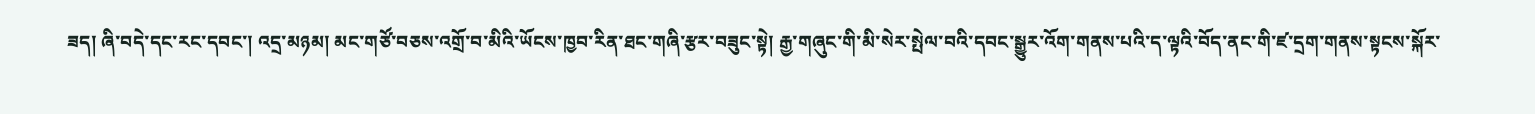ཟད། ཞི་བདེ་དང་རང་དབང་། འདྲ་མཉམ། མང་གཙོ་བཅས་འགྲོ་བ་མིའི་ཡོངས་ཁྱབ་རིན་ཐང་གཞི་རྩར་བཟུང་སྟེ། རྒྱ་གཞུང་གི་མི་སེར་སྤེལ་བའི་དབང་སྒྱུར་འོག་གནས་པའི་ད་ལྟའི་བོད་ནང་གི་ཛ་དྲག་གནས་སྟངས་སྐོར་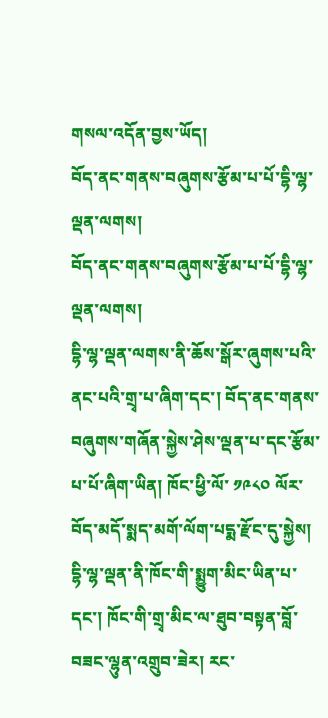གསལ་འདོན་བྱས་ཡོད།
བོད་ནང་གནས་བཞུགས་རྩོམ་པ་པོ་དྷི་ལྷ་ལྡན་ལགས།
བོད་ནང་གནས་བཞུགས་རྩོམ་པ་པོ་དྷི་ལྷ་ལྡན་ལགས།
དྷི་ལྷ་ལྡན་ལགས་ནི་ཆོས་སྒོར་ཞུགས་པའི་ནང་པའི་གྲྭ་པ་ཞིག་དང་། བོད་ནང་གནས་བཞུགས་གཞོན་སྐྱེས་ཤེས་ལྡན་པ་དང་རྩོམ་པ་པོ་ཞིག་ཡིན། ཁོང་ཕྱི་ལོ་ ༡༩༨༠ ལོར་བོད་མདོ་སྨད་མགོ་ལོག་པདྨ་རྫོང་དུ་སྐྱེས། དྷི་ལྷ་ལྡན་ནི་ཁོང་གི་སྨྱུག་མིང་ཡིན་པ་དང་། ཁོང་གི་གྲྭ་མིང་ལ་ཐུབ་བསྟན་བློ་བཟང་ལྷུན་འགྲུབ་ཟེར། རང་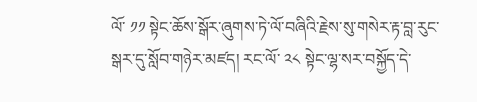ལོ་ ༡༡ སྟེང་ཆོས་སྒོར་ཞུགས་ཏེ་ལོ་བཞིའི་རྗེས་སུ་གསེར་རྟ་བླ་རུང་སྒར་དུ་སློབ་གཉེར་མཛད། རང་ལོ་ ༢༨ སྟེང་ལྷ་སར་བསྐྱོད་དེ་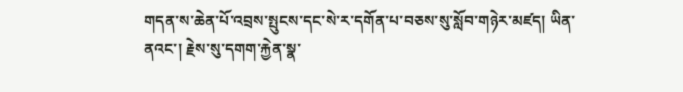གདན་ས་ཆེན་པོ་འབྲས་སྤུངས་དང་སེ་ར་དགོན་པ་བཅས་སུ་སློབ་གཉེར་མཛད། ཡིན་ནའང་། རྗེས་སུ་དགག་རྐྱེན་སྣ་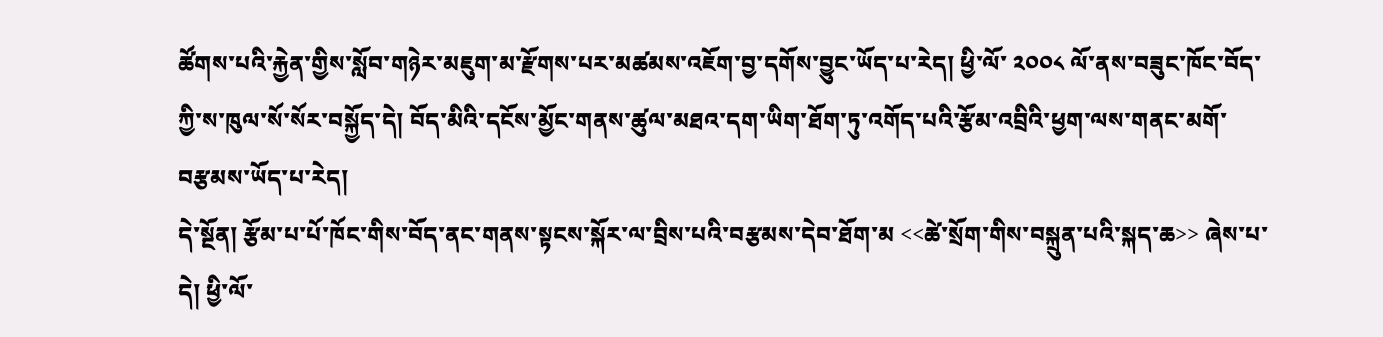ཚོགས་པའི་རྐྱེན་གྱིས་སློབ་གཉེར་མཇུག་མ་རྫོགས་པར་མཚམས་འཇོག་བྱ་དགོས་བྱུང་ཡོད་པ་རེད། ཕྱི་ལོ་ ༢༠༠༨ ལོ་ནས་བཟུང་ཁོང་བོད་ཀྱི་ས་ཁུལ་སོ་སོར་བསྐྱོད་དེ། བོད་མིའི་དངོས་མྱོང་གནས་ཚུལ་མཐའ་དག་ཡིག་ཐོག་ཏུ་འགོད་པའི་རྩོམ་འབྲིའི་ཕྱག་ལས་གནང་མགོ་བརྩམས་ཡོད་པ་རེད།
དེ་སྔོན། རྩོམ་པ་པོ་ཁོང་གིས་བོད་ནང་གནས་སྟངས་སྐོར་ལ་བྲིས་པའི་བརྩམས་དེབ་ཐོག་མ <<ཚེ་སྲོག་གིས་བསྐྲུན་པའི་སྐད་ཆ>> ཞེས་པ་དེ། ཕྱི་ལོ་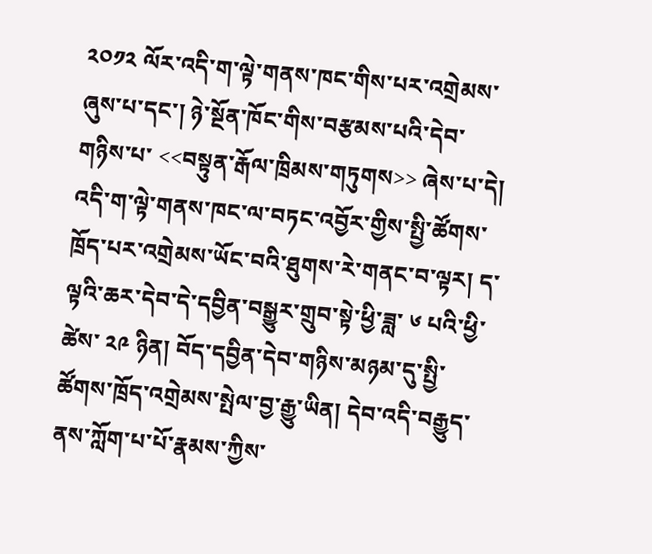༢༠༡༢ ལོར་འདི་ག་ལྟེ་གནས་ཁང་གིས་པར་འགྲེམས་ཞུས་པ་དང་། ཉེ་སྔོན་ཁོང་གིས་བརྩམས་པའི་དེབ་གཉིས་པ་ <<བསྟུན་རྒོལ་ཁྲིམས་གཏུགས>> ཞེས་པ་དེ། འདི་ག་ལྟེ་གནས་ཁང་ལ་བཏང་འབྱོར་གྱིས་སྤྱི་ཚོགས་ཁྲོད་པར་འགྲེམས་ཡོང་བའི་ཐུགས་རེ་གནང་བ་ལྟར། ད་ལྟའི་ཆར་དེབ་དེ་དབྱིན་བསྒྱུར་གྲུབ་སྟེ་ཕྱི་ཟླ་ ༦ པའི་ཕྱི་ཚེས་ ༢༩ ཉིན། བོད་དབྱིན་དེབ་གཉིས་མཉམ་དུ་སྤྱི་ཚོགས་ཁྲོད་འགྲེམས་སྤེལ་བྱ་རྒྱུ་ཡིན། དེབ་འདི་བརྒྱུད་ནས་ཀློག་པ་པོ་རྣམས་ཀྱིས་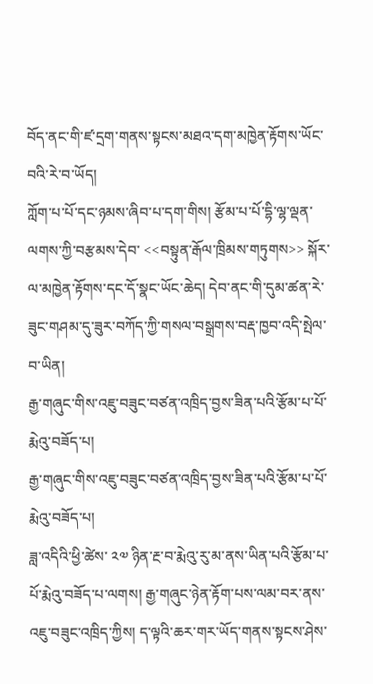བོད་ནང་གི་ཛ་དྲག་གནས་སྟངས་མཐའ་དག་མཁྱེན་རྟོགས་ཡོང་བའི་རེ་བ་ཡོད།
ཀློག་པ་པོ་དང་ཉམས་ཞིབ་པ་དག་གིས། རྩོམ་པ་པོ་དྷི་ལྷ་ལྡན་ལགས་ཀྱི་བརྩམས་དེབ་ <<བསྟུན་རྒོལ་ཁྲིམས་གཏུགས>> སྐོར་ལ་མཁྱེན་རྟོགས་དང་དོ་སྣང་ཡོང་ཆེད། དེབ་ནང་གི་དུམ་ཚན་རེ་ཟུང་གཤམ་དུ་ཟུར་བཀོད་ཀྱི་གསལ་བསྒྲགས་བརྡ་ཁྱབ་འདི་སྤེལ་བ་ཡིན།
རྒྱ་གཞུང་གིས་འཇུ་བཟུང་བཙན་འཁྲིད་བྱས་ཟིན་པའི་རྩོམ་པ་པོ་རྨེའུ་བཟོད་པ།
རྒྱ་གཞུང་གིས་འཇུ་བཟུང་བཙན་འཁྲིད་བྱས་ཟིན་པའི་རྩོམ་པ་པོ་རྨེའུ་བཟོད་པ།
ཟླ་འདིའི་ཕྱི་ཚེས་ ༢༧ ཉིན་རྔ་བ་རྨེའུ་རུ་མ་ནས་ཡིན་པའི་རྩོམ་པ་པོ་རྨེའུ་བཟོད་པ་ལགས། རྒྱ་གཞུང་ཉེན་རྟོག་པས་ལམ་བར་ནས་འཇུ་བཟུང་འཁྲིད་ཀྱིས། ད་ལྟའི་ཆར་གར་ཡོད་གནས་སྟངས་ཤེས་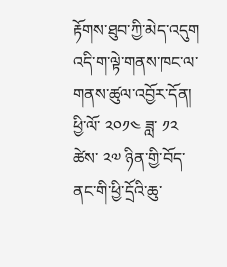རྟོགས་ཐུབ་ཀྱི་མེད་འདུག
འདི་ག་ལྟེ་གནས་ཁང་ལ་གནས་ཚུལ་འབྱོར་དོན། ཕྱི་ལོ་ ༢༠༡༤ ཟླ་ ༡༢ ཚེས་ ༢༧ ཉིན་གྱི་བོད་ནང་གི་ཕྱི་དྲོའི་ཆུ་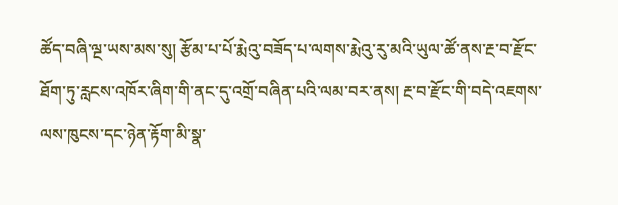ཚོད་བཞི་ལྔ་ཡས་མས་སུ། རྩོམ་པ་པོ་རྨེའུ་བཟོད་པ་ལགས་རྨེའུ་རུ་མའི་ཡུལ་ཚོ་ནས་རྔ་བ་རྫོང་ཐོག་ཏུ་རླངས་འཁོར་ཞིག་གི་ནང་དུ་འགྲོ་བཞིན་པའི་ལམ་བར་ནས། རྔ་བ་རྫོང་གི་བདེ་འཇགས་ལས་ཁུངས་དང་ཉེན་རྟོག་མི་སྣ་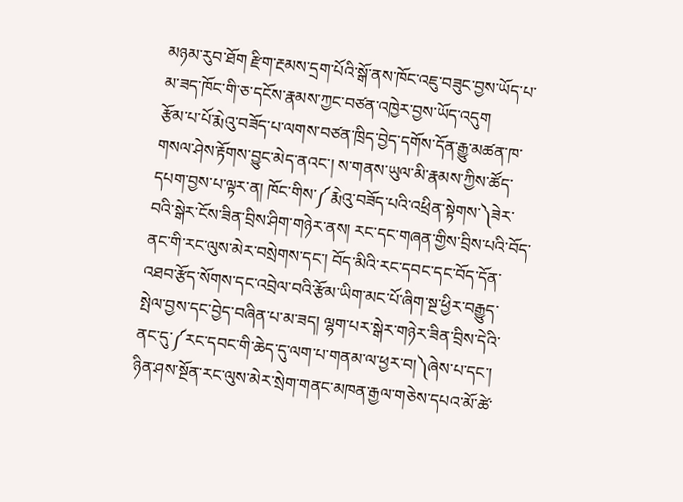མཉམ་རུབ་ཐོག རྫིག་རྔམས་དྲག་པོའི་སྒོ་ནས་ཁོང་འཇུ་བཟུང་བྱས་ཡོད་པ་མ་ཟད་ཁོང་གི་ཅ་དངོས་རྣམས་ཀྱང་བཙན་འཁྱེར་བྱས་ཡོད་འདུག
རྩོམ་པ་པོ་རྨེའུ་བཟོད་པ་ལགས་བཙན་ཁྲིད་བྱེད་དགོས་དོན་རྒྱུ་མཚན་ཁ་གསལ་ཤེས་རྟོགས་བྱུང་མེད་ནའང་། ས་གནས་ཡུལ་མི་རྣམས་ཀྱིས་ཚོད་དཔག་བྱས་པ་ལྟར་ན། ཁོང་གིས་༼རྨེའུ་བཟོད་པའི་འཕྲིན་སྟེགས་༽ཟེར་བའི་སྒེར་ངོས་ཟིན་བྲིས་ཤིག་གཉེར་ནས། རང་དང་གཞན་གྱིས་བྲིས་པའི་བོད་ནང་གི་རང་ལུས་མེར་བསྲེགས་དང་། བོད་མིའི་རང་དབང་དང་བོད་དོན་འཐབ་རྩོད་སོགས་དང་འབྲེལ་བའི་རྩོམ་ཡིག་མང་པོ་ཞིག་སྔ་ཕྱིར་བརྒྱུད་སྤེལ་བྱས་དང་བྱེད་བཞིན་པ་མ་ཟད། ལྷག་པར་སྒེར་གཉེར་ཟིན་བྲིས་དེའི་ནང་དུ་༼རང་དབང་གི་ཆེད་དུ་ལག་པ་གནམ་ལ་ཕྱར་བ།༽ཞེས་པ་དང་། ཉིན་ཤས་སྔོན་རང་ལུས་མེར་སྲེག་གནང་མཁན་རྒྱལ་གཅེས་དཔའ་མོ་ཚེ་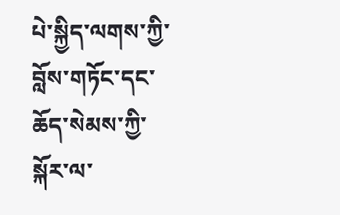པེ་སྐྱིད་ལགས་ཀྱི་བློས་གཏོང་དང་ཆོད་སེམས་ཀྱི་སྐོར་ལ་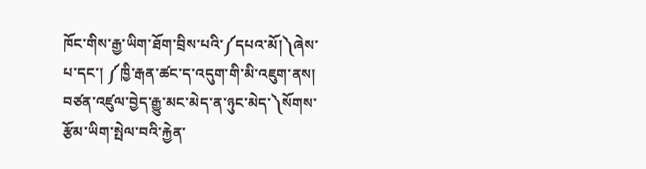ཁོང་གིས་རྒྱ་ཡིག་ཐོག་བྲིས་པའི་༼དཔའ་མོ།༽ཞེས་པ་དང་། ༼ཁྱི་རྒན་ཚང་ད་འདུག་གི་མི་འཇུག་ནས། བཙན་འཛུལ་བྱེད་རྒྱུ་མང་མེད་ན་ཉུང་མེད་༽སོགས་རྩོམ་ཡིག་སྤེལ་བའི་རྐྱེན་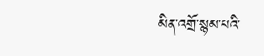མིན་འགྲོ་སྙམ་པའི་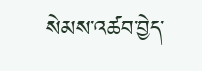སེམས་འཚབ་བྱེད་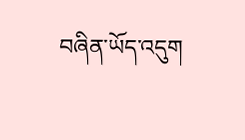བཞིན་ཡོད་འདུག